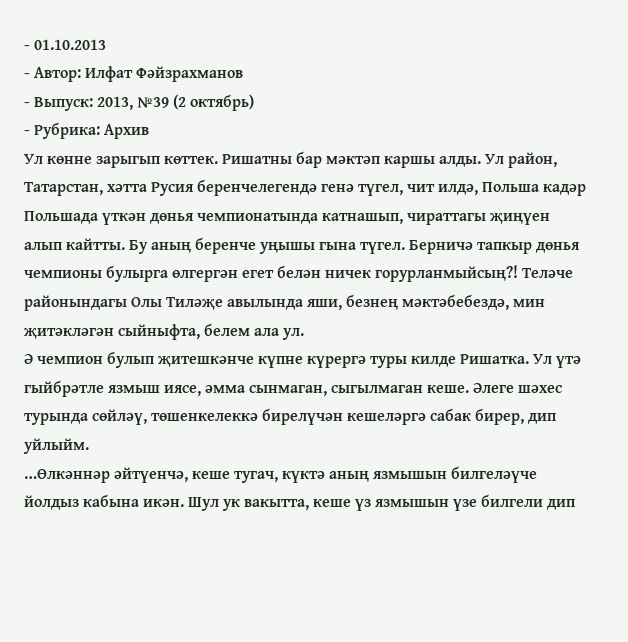- 01.10.2013
- Автор: Илфат Фәйзрахманов
- Выпуск: 2013, №39 (2 октябрь)
- Рубрика: Архив
Ул көнне зарыгып көттек. Ришатны бар мәктәп каршы алды. Ул район, Татарстан, хәтта Русия беренчелегендә генә түгел, чит илдә, Польша кадәр Польшада үткән дөнья чемпионатында катнашып, чираттагы җиңүен алып кайтты. Бу аның беренче уңышы гына түгел. Берничә тапкыр дөнья чемпионы булырга өлгергән егет белән ничек горурланмыйсың?! Теләче районындагы Олы Тиләҗе авылында яши, безнең мәктәбебездә, мин җитәкләгән сыйныфта, белем ала ул.
Ә чемпион булып җитешкәнче күпне күрергә туры килде Ришатка. Ул үтә гыйбрәтле язмыш иясе, әмма сынмаган, сыгылмаган кеше. Әлеге шәхес турында сөйләү, төшенкелеккә бирелүчән кешеләргә сабак бирер, дип уйлыйм.
…Өлкәннәр әйтүенчә, кеше тугач, күктә аның язмышын билгеләүче йолдыз кабына икән. Шул ук вакытта, кеше үз язмышын үзе билгели дип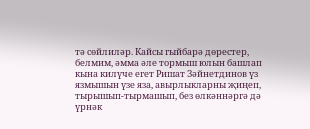тә сөйлиләр. Кайсы гыйбарә дөрестер, белмим, әмма әле тормыш юлын башлап кына килүче егет Ришат Зәйнетдинов үз язмышын үзе яза, авырлыкларны җиңеп, тырышып-тырмашып, без өлкәннәргә дә үрнәк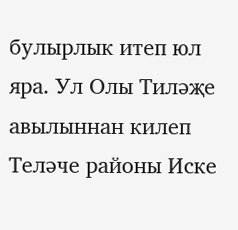булырлык итеп юл яра. Ул Олы Тиләҗе авылыннан килеп Теләче районы Иске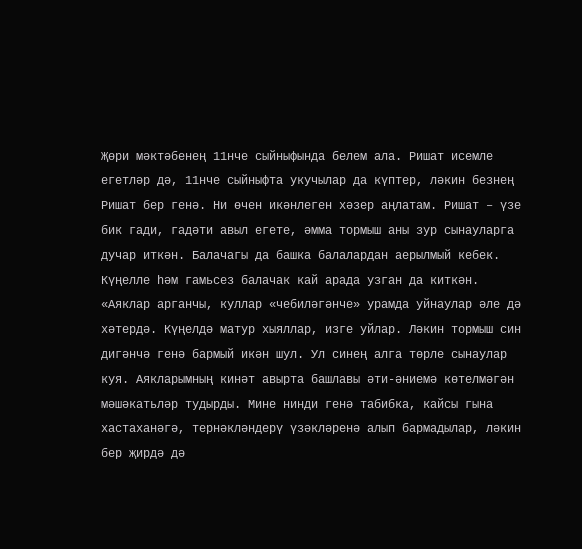Җөри мәктәбенең 11нче сыйныфында белем ала. Ришат исемле егетләр дә, 11нче сыйныфта укучылар да күптер, ләкин безнең Ришат бер генә. Ни өчен икәнлеген хәзер аңлатам. Ришат – үзе бик гади, гадәти авыл егете, әмма тормыш аны зур сынауларга дучар иткән. Балачагы да башка балалардан аерылмый кебек. Күңелле һәм гамьсез балачак кай арада узган да киткән. «Аяклар арганчы, куллар «чебиләгәнче» урамда уйнаулар әле дә хәтердә. Күңелдә матур хыяллар, изге уйлар. Ләкин тормыш син дигәнчә генә бармый икән шул. Ул синең алга төрле сынаулар куя. Аякларымның кинәт авырта башлавы әти-әниемә көтелмәгән мәшәкатьләр тудырды. Мине нинди генә табибка, кайсы гына хастаханәгә, тернәкләндерү үзәкләренә алып бармадылар, ләкин бер җирдә дә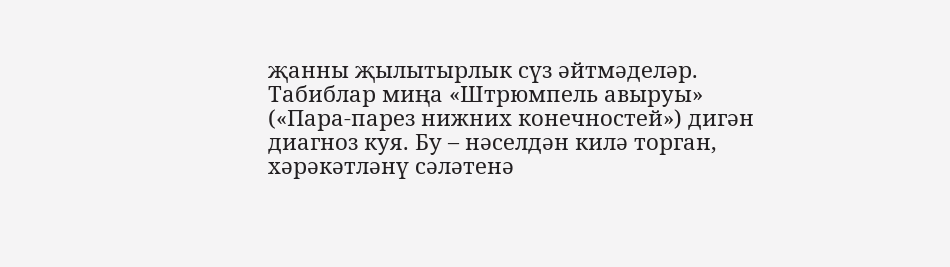җанны җылытырлык сүз әйтмәделәр. Табиблар миңа «Штрюмпель авыруы» («Пара-парез нижних конечностей») дигән диагноз куя. Бу – нәселдән килә торган, хәрәкәтләнү сәләтенә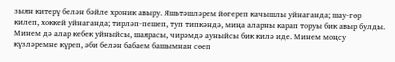зыян китерү белән бәйле хроник авыру. Яшьтәшләрем йөгереп качышлы уйнаганда; шау-гөр килеп, хоккей уйнаганда; тирләп-пешеп, туп типкәндә, миңа аларны карап торуы бик авыр булды. Минем дә алар кебек уйныйсы, шаярасы, чирәмдә ауныйсы бик килә иде. Минем моңсу күзләремне күреп, әби белән бабаем башымнан сөеп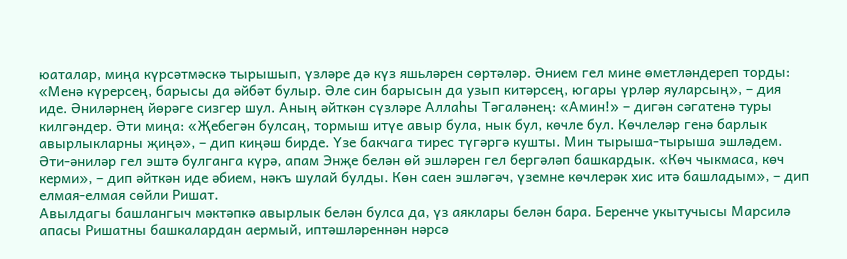юаталар, миңа күрсәтмәскә тырышып, үзләре дә күз яшьләрен сөртәләр. Әнием гел мине өметләндереп торды: «Менә күрерсең, барысы да әйбәт булыр. Әле син барысын да узып китәрсең, югары үрләр яуларсың», – дия иде. Әниләрнең йөрәге сизгер шул. Аның әйткән сүзләре Аллаһы Тәгаләнең: «Амин!» – дигән сәгатенә туры килгәндер. Әти миңа: «Җебегән булсаң, тормыш итүе авыр була, нык бул, көчле бул. Көчлеләр генә барлык авырлыкларны җиңә», – дип киңәш бирде. Үзе бакчага тирес түгәргә кушты. Мин тырыша-тырыша эшләдем. Әти-әниләр гел эштә булганга күрә, апам Энҗе белән өй эшләрен гел бергәләп башкардык. «Көч чыкмаса, көч керми», – дип әйткән иде әбием, нәкъ шулай булды. Көн саен эшләгәч, үземне көчлерәк хис итә башладым», – дип елмая-елмая сөйли Ришат.
Авылдагы башлангыч мәктәпкә авырлык белән булса да, үз аяклары белән бара. Беренче укытучысы Марсилә апасы Ришатны башкалардан аермый, иптәшләреннән нәрсә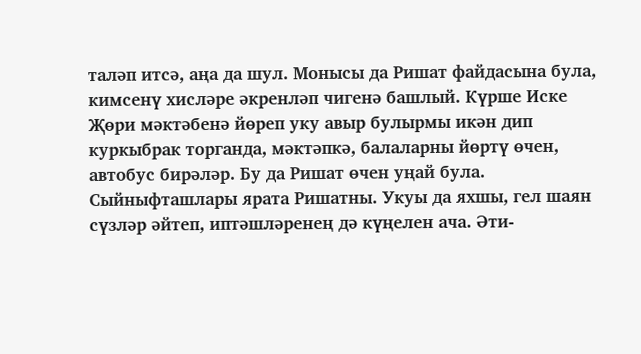таләп итсә, аңа да шул. Монысы да Ришат файдасына була, кимсенү хисләре әкренләп чигенә башлый. Күрше Иске Җөри мәктәбенә йөреп уку авыр булырмы икән дип куркыбрак торганда, мәктәпкә, балаларны йөртү өчен, автобус бирәләр. Бу да Ришат өчен уңай була. Сыйныфташлары ярата Ришатны. Укуы да яхшы, гел шаян сүзләр әйтеп, иптәшләренең дә күңелен ача. Әти-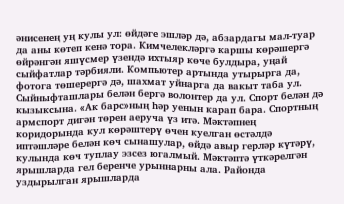әнисенең уң кулы ул: өйдәге эшләр дә, абзардагы мал-туар да аны көтеп кенә тора. Кимчелекләргә каршы көрәшергә өйрәнгән яшүсмер үзендә ихтыяр көче булдыра, уңай сыйфатлар тәрбияли. Компьютер артында утырырга да, фотога төшерергә дә, шахмат уйнарга да вакыт таба ул. Сыйныфташлары белән бергә волонтер да ул. Спорт белән дә кызыксына. «Ак барс»ның һәр уенын карап бара. Спортның армспорт дигән төрен аеруча үз итә. Мәктәпнең коридорында кул көрәштерү өчен куелган өстәлдә иптәшләре белән көч сынашулар, өйдә авыр герләр күтәрү, кулында көч туплау эзсез югалмый. Мәктәптә үткәрелгән ярышларда гел беренче урыннарны ала. Районда уздырылган ярышларда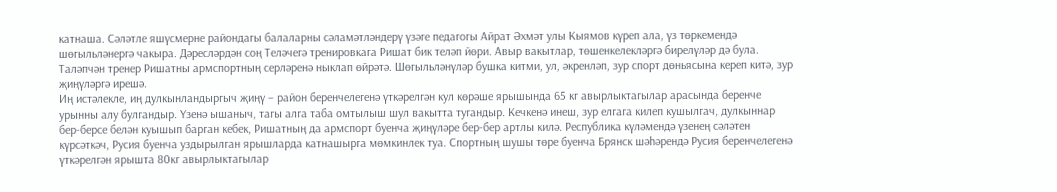катнаша. Сәләтле яшүсмерне райондагы балаларны сәламәтләндерү үзәге педагогы Айрат Әхмәт улы Кыямов күреп ала, үз төркемендә шөгыльләнергә чакыра. Дәресләрдән соң Теләчегә тренировкага Ришат бик теләп йөри. Авыр вакытлар, төшенкелекләргә бирелүләр дә була. Таләпчән тренер Ришатны армспортның серләренә ныклап өйрәтә. Шөгыльләнүләр бушка китми, ул, әкренләп, зур спорт дөньясына кереп китә, зур җиңүләргә ирешә.
Иң истәлекле, иң дулкынландыргыч җиңү – район беренчелегенә үткәрелгән кул көрәше ярышында 65 кг авырлыктагылар арасында беренче урынны алу булгандыр. Үзенә ышаныч, тагы алга таба омтылыш шул вакытта тугандыр. Кечкенә инеш, зур елгага килеп кушылгач, дулкыннар бер-берсе белән куышып барган кебек, Ришатның да армспорт буенча җиңүләре бер-бер артлы килә. Республика күләмендә үзенең сәләтен күрсәткәч, Русия буенча уздырылган ярышларда катнашырга мөмкинлек туа. Спортның шушы төре буенча Брянск шәһәрендә Русия беренчелегенә үткәрелгән ярышта 80кг авырлыктагылар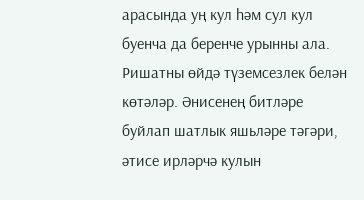арасында уң кул һәм сул кул буенча да беренче урынны ала. Ришатны өйдә түземсезлек белән көтәләр. Әнисенең битләре буйлап шатлык яшьләре тәгәри, әтисе ирләрчә кулын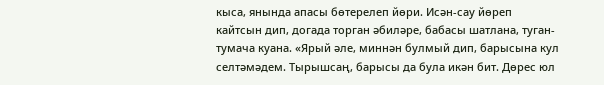кыса, янында апасы бөтерелеп йөри. Исән-сау йөреп кайтсын дип, догада торган әбиләре, бабасы шатлана, туган-тумача куана. «Ярый әле, миннән булмый дип, барысына кул селтәмәдем. Тырышсаң, барысы да була икән бит. Дөрес юл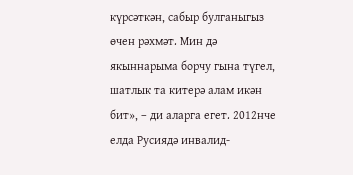күрсәткән, сабыр булганыгыз өчен рәхмәт. Мин дә якыннарыма борчу гына түгел, шатлык та китерә алам икән бит», – ди аларга егет. 2012нче елда Русиядә инвалид-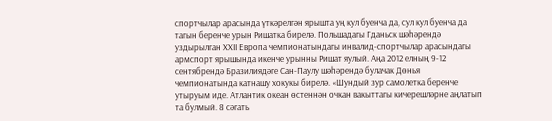спортчылар арасында үткәрелгән ярышта уң кул буенча да, сул кул буенча да тагын беренче урын Ришатка бирелә. Польшадагы Гданьск шәһәрендә уздырылган ХХII Европа чемпионатындагы инвалид-спортчылар арасындагы армспорт ярышында икенче урынны Ришат яулый. Аңа 2012 елның 9-12 сентябрендә Бразилиядәге Сан-Паулу шәһәрендә булачак Дөнья чемпионатында катнашу хокукы бирелә. «Шундый зур самолетка беренче утыруым иде. Атлантик океан өстеннән очкан вакыттагы кичерешләрне аңлатып та булмый. 8 сәгать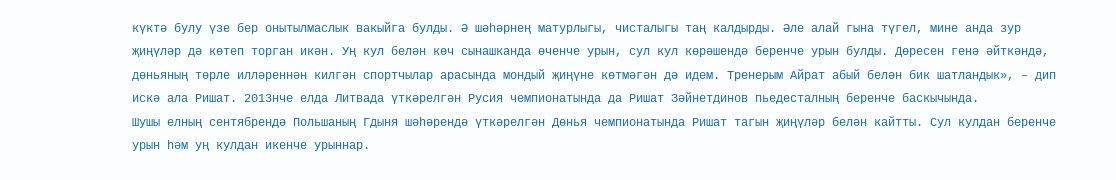күктә булу үзе бер онытылмаслык вакыйга булды. Ә шәһәрнең матурлыгы, чисталыгы таң калдырды. Әле алай гына түгел, мине анда зур җиңүләр дә көтеп торган икән. Уң кул белән көч сынашканда өченче урын, сул кул көрәшендә беренче урын булды. Дөресен генә әйткәндә, дөньяның төрле илләреннән килгән спортчылар арасында мондый җиңүне көтмәгән дә идем. Тренерым Айрат абый белән бик шатландык», – дип искә ала Ришат. 2013нче елда Литвада үткәрелгән Русия чемпионатында да Ришат Зәйнетдинов пьедесталның беренче баскычында.
Шушы елның сентябрендә Польшаның Гдыня шәһәрендә үткәрелгән Дөнья чемпионатында Ришат тагын җиңүләр белән кайтты. Сул кулдан беренче урын һәм уң кулдан икенче урыннар.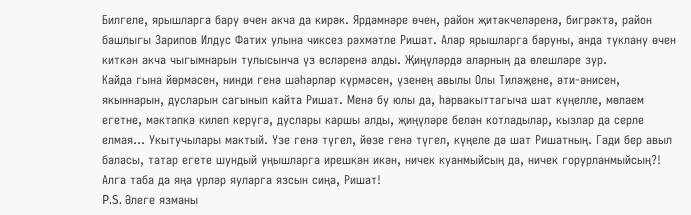Билгеле, ярышларга бару өчен акча да кирәк. Ярдәмнәре өчен, район җитәкчеләренә, бигрәктә, район башлыгы Зарипов Илдус Фатих улына чиксез рәхмәтле Ришат. Алар ярышларга баруны, анда туклану өчен киткән акча чыгымнарын тулысынча үз өсләренә алды. Җиңүләрдә аларның да өлешләре зур.
Кайда гына йөрмәсен, нинди генә шәһәрләр күрмәсен, үзенең авылы Олы Тиләҗене, әти-әнисен, якыннарын, дусларын сагынып кайта Ришат. Менә бу юлы да, һәрвакыттагыча шат күңелле, мөлаем егетне, мәктәпкә килеп керүгә, дуслары каршы алды, җиңүләре белән котладылар, кызлар да серле елмая… Укытучылары мактый. Үзе генә түгел, йөзе генә түгел, күңеле дә шат Ришатның. Гади бер авыл баласы, татар егете шундый уңышларга ирешкән икән, ничек куанмыйсың да, ничек горурланмыйсың?! Алга таба да яңа үрләр яуларга язсын сиңа, Ришат!
P.S. Әлеге язманы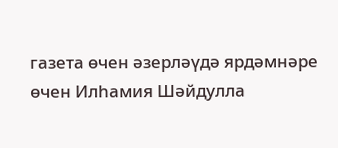газета өчен әзерләүдә ярдәмнәре өчен Илһамия Шәйдулла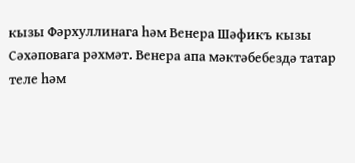кызы Фәрхуллинага һәм Венера Шәфикъ кызы Сәхәповага рәхмәт. Венера апа мәктәбебездә татар теле һәм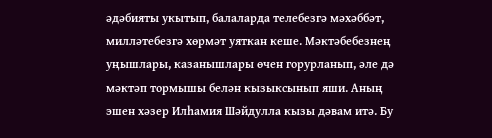әдәбияты укытып, балаларда телебезгә мәхәббәт, милләтебезгә хөрмәт уяткан кеше. Мәктәбебезнең уңышлары, казанышлары өчен горурланып, әле дә мәктәп тормышы белән кызыксынып яши. Аның эшен хәзер Илһамия Шәйдулла кызы дәвам итә. Бу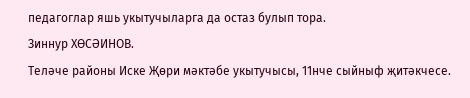педагоглар яшь укытучыларга да остаз булып тора.
Зиннур ХӨСӘИНОВ.
Теләче районы Иске Җөри мәктәбе укытучысы, 11нче сыйныф җитәкчесе.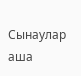Сынаулар аша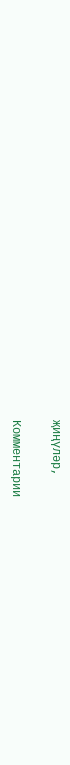җиңүләр,

Комментарии